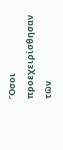Ὅσοι προεχειρίσθησαν τῶν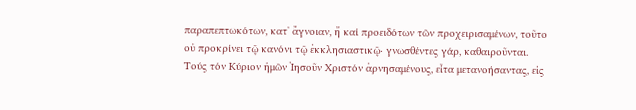παραπεπτωκότων, κατ᾿ ἄγνοιαν, ἤ καί προειδότων τῶν προχειρισαμένων, τοῦτο οὐ προκρίνει τῷ κανόνι τῷ ἐκκλησιαστικῷ· γνωσθέντες γάρ, καθαιροῦνται.
Τούς τόν Κύριον ἡμῶν Ἰησοῦν Χριστόν ἀρνησαμένους, εἶτα μετανοήσαντας, εἰς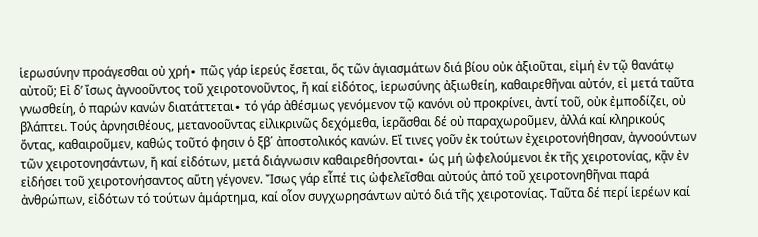ἱερωσύνην προάγεσθαι οὐ χρή∙ πῶς γάρ ἱερεύς ἔσεται, ὅς τῶν ἁγιασμάτων διά βίου οὐκ ἀξιοῦται, εἰμή ἐν τῷ θανάτῳ αὐτοῦ; Εἰ δ’ ἴσως ἀγνοοῦντος τοῦ χειροτονοῦντος, ἤ καί εἰδότος, ἱερωσύνης ἀξιωθείη, καθαιρεθῆναι αὐτόν, εἰ μετά ταῦτα γνωσθείη, ὁ παρών κανών διατάττεται∙ τό γάρ ἀθέσμως γενόμενον τῷ κανόνι οὐ προκρίνει, ἀντί τοῦ, οὐκ ἐμποδίζει, οὐ βλάπτει. Τούς ἀρνησιθέους, μετανοοῦντας εἰλικρινῶς δεχόμεθα, ἱερᾶσθαι δέ οὐ παραχωροῦμεν, ἀλλά καί κληρικούς ὄντας, καθαιροῦμεν, καθώς τοῦτό φησιν ὁ ξβ΄ ἀποστολικός κανών. Εἴ τινες γοῦν ἐκ τούτων ἐχειροτονήθησαν, ἀγνοούντων τῶν χειροτονησάντων, ἤ καί εἰδότων, μετά διάγνωσιν καθαιρεθήσονται∙ ὡς μή ὠφελούμενοι ἐκ τῆς χειροτονίας, κᾂν ἐν εἰδήσει τοῦ χειροτονήσαντος αὕτη γέγονεν. Ἴσως γάρ εἶπέ τις ὠφελεῖσθαι αὐτούς ἀπό τοῦ χειροτονηθῆναι παρά ἀνθρώπων, εἰδότων τό τούτων ἁμάρτημα, καί οἷον συγχωρησάντων αὐτό διά τῆς χειροτονίας. Ταῦτα δέ περί ἱερέων καί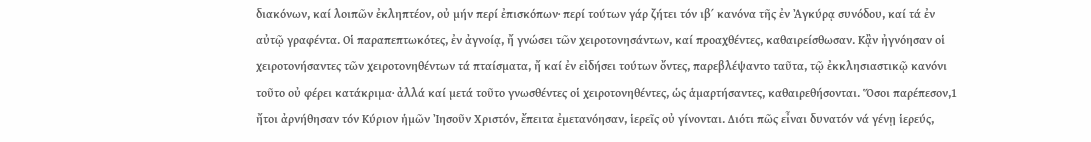διακόνων, καί λοιπῶν ἐκληπτέον, οὐ μήν περί ἐπισκόπων∙ περί τούτων γάρ ζήτει τόν ιβ΄ κανόνα τῆς ἐν Ἀγκύρᾳ συνόδου, καί τά ἐν αὐτῷ γραφέντα. Οἱ παραπεπτωκότες, ἐν ἀγνοίᾳ, ἤ γνώσει τῶν χειροτονησάντων, καί προαχθέντες, καθαιρείσθωσαν. Κᾂν ἠγνόησαν οἱ χειροτονήσαντες τῶν χειροτονηθέντων τά πταίσματα, ἤ καί ἐν εἰδήσει τούτων ὄντες, παρεβλέψαντο ταῦτα, τῷ ἐκκλησιαστικῷ κανόνι τοῦτο οὐ φέρει κατάκριμα∙ ἀλλά καί μετά τοῦτο γνωσθέντες οἱ χειροτονηθέντες, ὡς ἁμαρτήσαντες, καθαιρεθήσονται. Ὅσοι παρέπεσον,1 ἤτοι ἀρνήθησαν τόν Κύριον ἡμῶν Ἰησοῦν Χριστόν, ἔπειτα ἐμετανόησαν, ἱερεῖς οὐ γίνονται. Διότι πῶς εἶναι δυνατόν νά γένῃ ἱερεύς,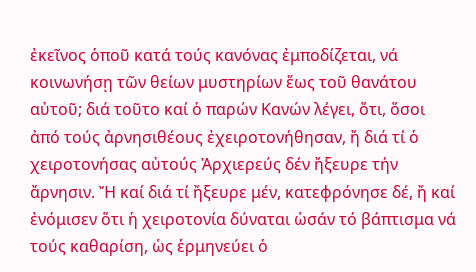ἐκεῖνος ὁποῦ κατά τούς κανόνας ἐμποδίζεται, νά κοινωνήσῃ τῶν θείων μυστηρίων ἕως τοῦ θανάτου αὐτοῦ; διά τοῦτο καί ὁ παρών Κανών λέγει, ὅτι, ὅσοι ἀπό τούς ἀρνησιθέους ἐχειροτονήθησαν, ἤ διά τί ὁ χειροτονήσας αὐτούς Ἀρχιερεύς δέν ἤξευρε τήν ἄρνησιν. Ἤ καί διά τί ἤξευρε μέν, κατεφρόνησε δέ, ἤ καί ἐνόμισεν ὅτι ἡ χειροτονία δύναται ὡσάν τό βάπτισμα νά τούς καθαρίση, ὡς ἑρμηνεύει ὁ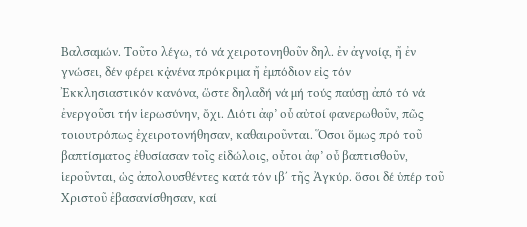Βαλσαμών. Τοῦτο λέγω, τό νά χειροτονηθοῦν δηλ. ἐν ἀγνοίᾳ, ἤ ἐν γνώσει, δέν φέρει κᾀνένα πρόκριμα ἤ ἐμπόδιον εἰς τόν Ἐκκλησιαστικόν κανόνα, ὥστε δηλαδή νά μή τούς παύσῃ ἀπό τό νά ἐνεργοῦσι τήν ἱερωσύνην, ὄχι. Διότι ἀφ’ οὗ αὐτοί φανερωθοῦν, πῶς τοιουτρόπως ἐχειροτονήθησαν, καθαιροῦνται. Ὅσοι ὅμως πρό τοῦ βαπτίσματος ἐθυσίασαν τοῖς εἰδώλοις, οὗτοι ἀφ’ οὖ βαπτισθοῦν, ἱεροῦνται, ὡς ἀπολουσθέντες κατά τόν ιβ΄ τῆς Ἀγκύρ. ὅσοι δέ ὑπέρ τοῦ Χριστοῦ ἐβασανίσθησαν, καί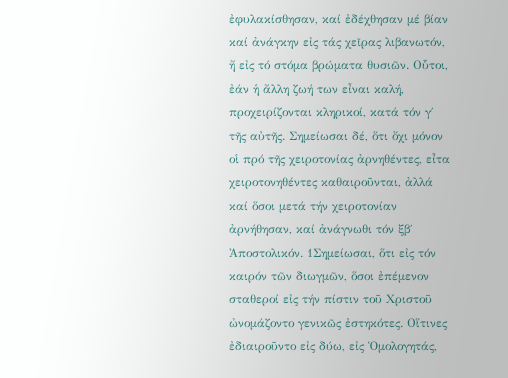ἐφυλακίσθησαν, καί ἐδέχθησαν μέ βίαν καί ἀνάγκην εἰς τάς χεῖρας λιβανωτόν, ἤ εἰς τό στόμα βρώματα θυσιῶν. Οὗτοι, ἐάν ἡ ἄλλη ζωή των εἶναι καλή, προχειρίζονται κληρικοί, κατά τόν γ΄ τῆς αὐτῆς. Σημείωσαι δέ, ὅτι ὄχι μόνον οἱ πρό τῆς χειροτονίας ἀρνηθέντες, εἶτα χειροτονηθέντες καθαιροῦνται, ἀλλά καί ὅσοι μετά τήν χειροτονίαν ἀρνήθησαν, καί ἀνάγνωθι τόν ξβ΄ Ἀποστολικόν. 1Σημείωσαι, ὅτι εἰς τόν καιρόν τῶν διωγμῶν, ὅσοι ἐπέμενον σταθεροί εἰς τήν πίστιν τοῦ Χριστοῦ ὠνομάζοντο γενικῶς ἐστηκότες. Οἵτινες ἐδιαιροῦντο εἰς δύω, εἰς Ὁμολογητάς,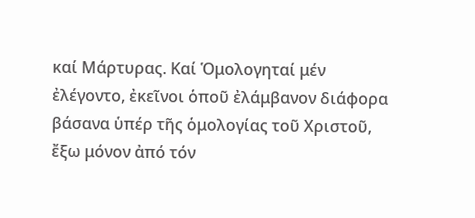καί Μάρτυρας. Καί Ὁμολογηταί μέν ἐλέγοντο, ἐκεῖνοι ὁποῦ ἐλάμβανον διάφορα βάσανα ὑπέρ τῆς ὁμολογίας τοῦ Χριστοῦ, ἔξω μόνον ἀπό τόν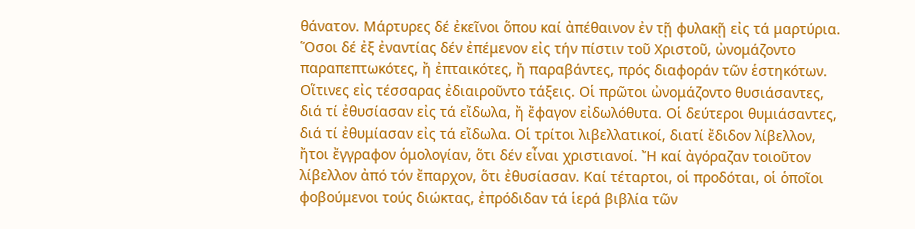θάνατον. Μάρτυρες δέ ἐκεῖνοι ὅπου καί ἀπέθαινον ἐν τῇ φυλακῇ εἰς τά μαρτύρια. Ὅσοι δέ ἐξ ἐναντίας δέν ἐπέμενον εἰς τήν πίστιν τοῦ Χριστοῦ, ὠνομάζοντο παραπεπτωκότες, ἤ ἐπταικότες, ἤ παραβάντες, πρός διαφοράν τῶν ἑστηκότων. Οἵτινες εἰς τέσσαρας ἐδιαιροῦντο τάξεις. Οἱ πρῶτοι ὠνομάζοντο θυσιάσαντες, διά τί ἐθυσίασαν εἰς τά εἴδωλα, ἤ ἔφαγον εἰδωλόθυτα. Οἱ δεύτεροι θυμιάσαντες, διά τί ἐθυμίασαν εἰς τά εἴδωλα. Οἱ τρίτοι λιβελλατικοί, διατί ἔδιδον λίβελλον, ἤτοι ἔγγραφον ὁμολογίαν, ὅτι δέν εἶναι χριστιανοί. Ἤ καί ἀγόραζαν τοιοῦτον λίβελλον ἀπό τόν ἔπαρχον, ὅτι ἐθυσίασαν. Καί τέταρτοι, οἱ προδόται, οἱ ὁποῖοι φοβούμενοι τούς διώκτας, ἐπρόδιδαν τά ἱερά βιβλία τῶν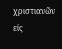χριστιανῶν εἰς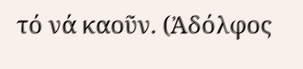τό νά καοῦν. (Ἀδόλφος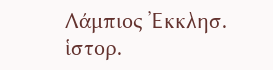Λάμπιος Ἐκκλησ. ἱστορ.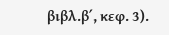βιβλ.β΄, κεφ. 3).